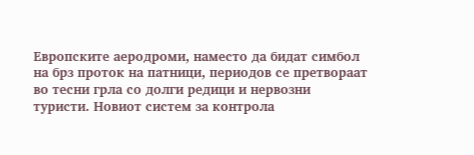Европските аеродроми, наместо да бидат симбол на брз проток на патници, периодов се претвораат во тесни грла со долги редици и нервозни туристи. Новиот систем за контрола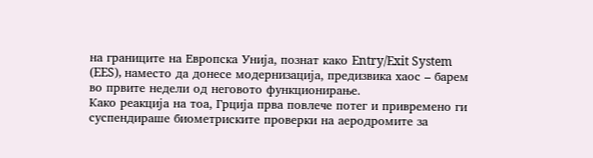на границите на Европска Унија, познат како Entry/Exit System (EES), наместо да донесе модернизација, предизвика хаос – барем во првите недели од неговото функционирање.
Како реакција на тоа, Грција прва повлече потег и привремено ги суспендираше биометриските проверки на аеродромите за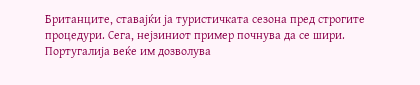Британците, ставајќи ја туристичката сезона пред строгите процедури. Сега, нејзиниот пример почнува да се шири. Португалија веќе им дозволува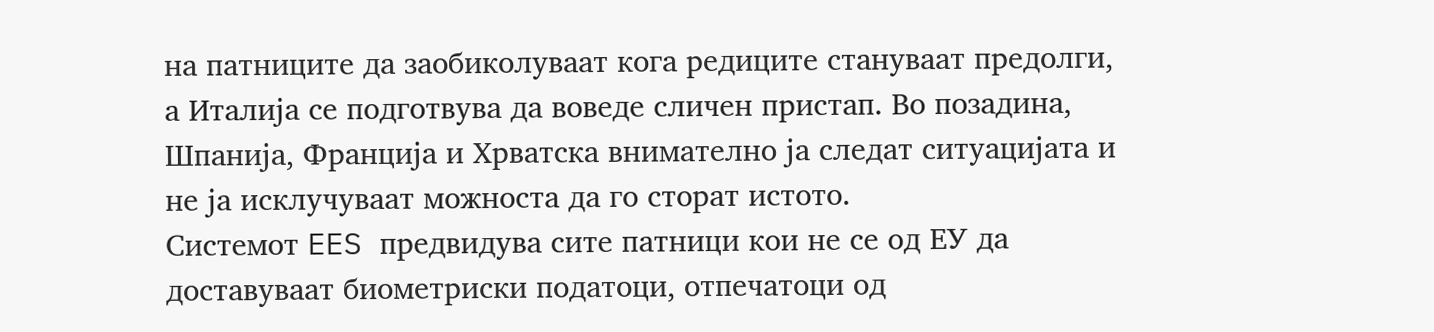на патниците да заобиколуваат кога редиците стануваат предолги, а Италија се подготвува да воведе сличен пристап. Во позадина, Шпанија, Франција и Хрватска внимателно ја следат ситуацијата и не ја исклучуваат можноста да го сторат истото.
Системот EES предвидува сите патници кои не се од ЕУ да доставуваат биометриски податоци, отпечатоци од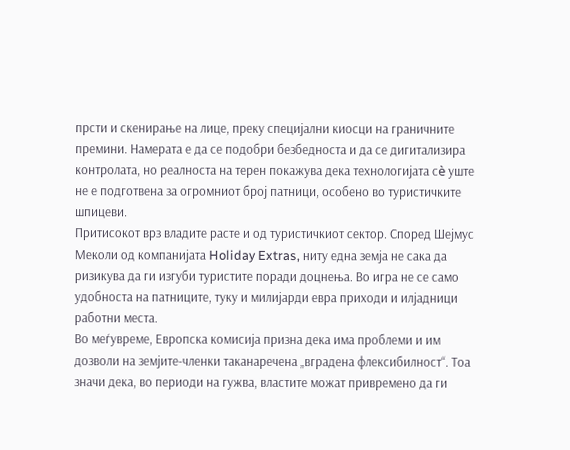прсти и скенирање на лице, преку специјални киосци на граничните премини. Намерата е да се подобри безбедноста и да се дигитализира контролата, но реалноста на терен покажува дека технологијата сè уште не е подготвена за огромниот број патници, особено во туристичките шпицеви.
Притисокот врз владите расте и од туристичкиот сектор. Според Шејмус Меколи од компанијата Holiday Extras, ниту една земја не сака да ризикува да ги изгуби туристите поради доцнења. Во игра не се само удобноста на патниците, туку и милијарди евра приходи и илјадници работни места.
Во меѓувреме, Европска комисија призна дека има проблеми и им дозволи на земјите-членки таканаречена „вградена флексибилност“. Тоа значи дека, во периоди на гужва, властите можат привремено да ги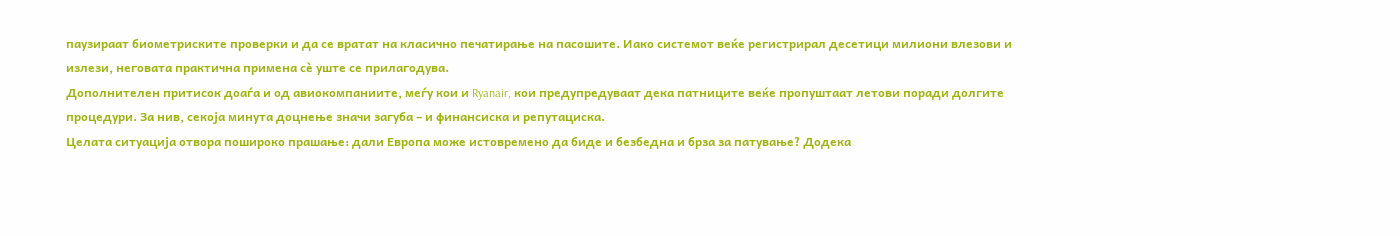паузираат биометриските проверки и да се вратат на класично печатирање на пасошите. Иако системот веќе регистрирал десетици милиони влезови и излези, неговата практична примена сè уште се прилагодува.
Дополнителен притисок доаѓа и од авиокомпаниите, меѓу кои и Ryanair, кои предупредуваат дека патниците веќе пропуштаат летови поради долгите процедури. За нив, секоја минута доцнење значи загуба – и финансиска и репутациска.
Целата ситуација отвора пошироко прашање: дали Европа може истовремено да биде и безбедна и брза за патување? Додека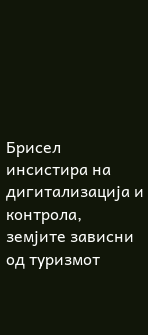Брисел инсистира на дигитализација и контрола, земјите зависни од туризмот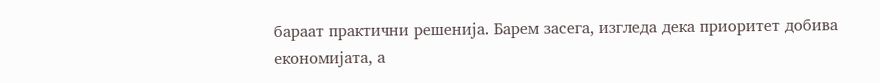бараат практични решенија. Барем засега, изгледа дека приоритет добива економијата, а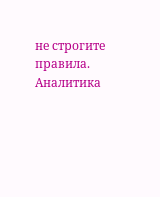не строгите правила.
Аналитика